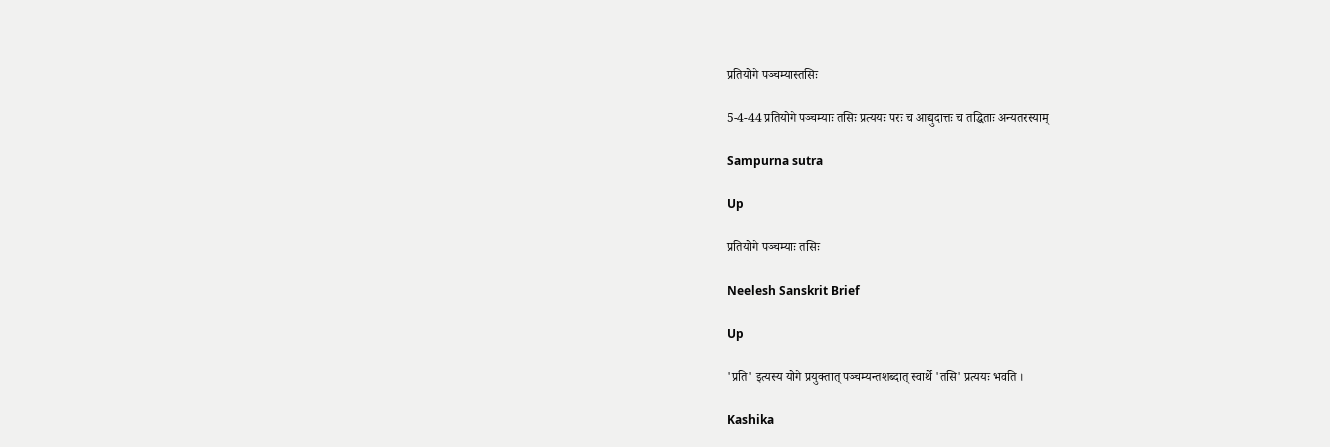प्रतियोगे पञ्चम्यास्तसिः

5-4-44 प्रतियोगे पञ्चम्याः तसिः प्रत्ययः परः च आद्युदात्तः च तद्धिताः अन्यतरस्याम्

Sampurna sutra

Up

प्रतियोगे पञ्चम्याः तसिः

Neelesh Sanskrit Brief

Up

'प्रति' इत्यस्य योगे प्रयुक्तात् पञ्चम्यन्तशब्दात् स्वार्थे 'तसि' प्रत्ययः भवति ।

Kashika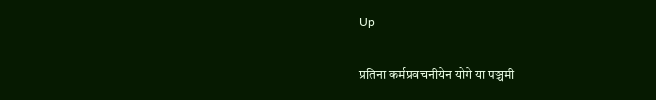Up

प्रतिना कर्मप्रवचनीयेन योगे या पञ्चमी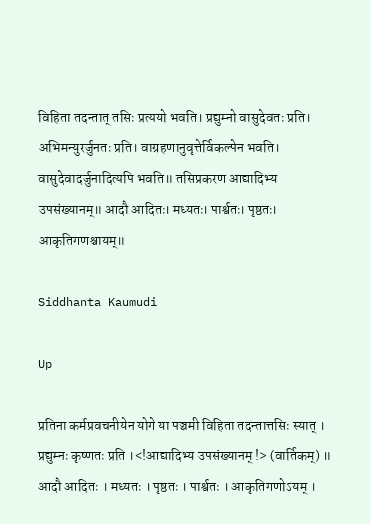विहिता तदन्तात् तसिः प्रत्ययो भवति। प्रद्युम्नो वासुदेवतः प्रति। अभिमन्युरर्जुनतः प्रति। वाग्रहणानुवृत्तेर्विकल्पेन भवति। वासुदेवादर्जुनादित्यपि भवति॥ तसिप्रकरण आद्यादिभ्य उपसंख्यानम्॥ आदौ आदितः। मध्यतः। पार्श्वतः। पृष्ठतः। आकृतिगणश्चायम्॥

Siddhanta Kaumudi

Up

प्रतिना कर्मप्रवचनीयेन योगे या पञ्चमी विहिता तदन्तात्तसिः स्यात् । प्रद्युम्नः कृष्णतः प्रति ।<!आद्यादिभ्य उपसंख्यानम् !> (वार्तिकम्) ॥ आदौ आदितः । मध्यतः । पृष्ठतः । पार्श्वतः । आकृतिगणोऽयम् ।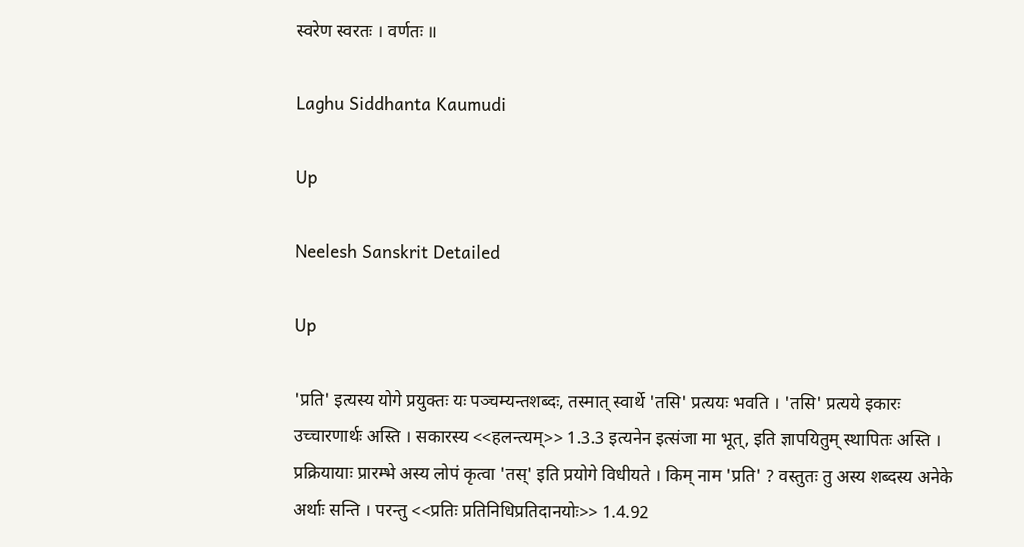स्वरेण स्वरतः । वर्णतः ॥

Laghu Siddhanta Kaumudi

Up

Neelesh Sanskrit Detailed

Up

'प्रति' इत्यस्य योगे प्रयुक्तः यः पञ्चम्यन्तशब्दः, तस्मात् स्वार्थे 'तसि' प्रत्ययः भवति । 'तसि' प्रत्यये इकारः उच्चारणार्थः अस्ति । सकारस्य <<हलन्त्यम्>> 1.3.3 इत्यनेन इत्संजा मा भूत्, इति ज्ञापयितुम् स्थापितः अस्ति । प्रक्रियायाः प्रारम्भे अस्य लोपं कृत्वा 'तस्' इति प्रयोगे विधीयते । किम् नाम 'प्रति' ? वस्तुतः तु अस्य शब्दस्य अनेके अर्थाः सन्ति । परन्तु <<प्रतिः प्रतिनिधिप्रतिदानयोः>> 1.4.92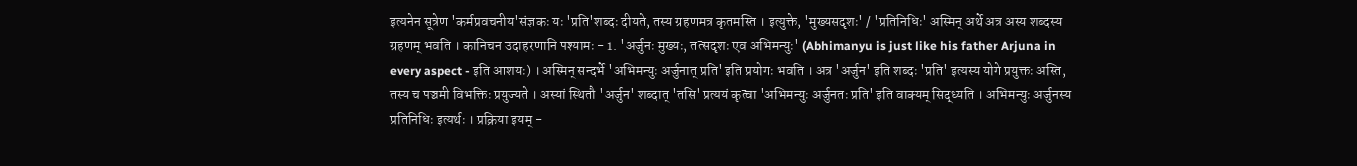इत्यनेन सूत्रेण 'कर्मप्रवचनीय'संज्ञकः यः 'प्रति'शब्दः दीयते, तस्य ग्रहणमत्र कृतमस्ति । इत्युक्ते, 'मुख्यसदृशः' / 'प्रतिनिधिः' अस्मिन् अर्थे अत्र अस्य शब्दस्य ग्रहणम् भवति । कानिचन उदाहरणानि पश्यामः - 1. 'अर्जुनः मुख्यः, तत्सदृशः एव अभिमन्युः' (Abhimanyu is just like his father Arjuna in every aspect - इति आशयः) । अस्मिन् सन्दर्भे 'अभिमन्युः अर्जुनात् प्रति' इति प्रयोगः भवति । अत्र 'अर्जुन' इति शब्दः 'प्रति' इत्यस्य योगे प्रयुक्तः अस्ति, तस्य च पञ्चमी विभक्तिः प्रयुज्यते । अस्यां स्थितौ 'अर्जुन' शब्दात् 'तसि' प्रत्ययं कृत्वा 'अभिमन्युः अर्जुनतः प्रति' इति वाक्यम् सिद्ध्यति । अभिमन्युः अर्जुनस्य प्रतिनिधिः इत्यर्थः । प्रक्रिया इयम् -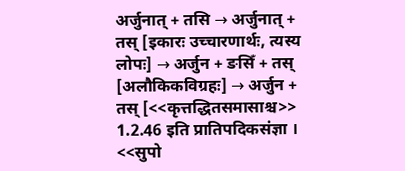अर्जुनात् + तसि → अर्जुनात् + तस् [इकारः उच्चारणार्थः, त्यस्य लोपः] → अर्जुन + ङसिँ + तस् [अलौकिकविग्रहः] → अर्जुन + तस् [<<कृत्तद्धितसमासाश्च>> 1.2.46 इति प्रातिपदिकसंज्ञा । <<सुपो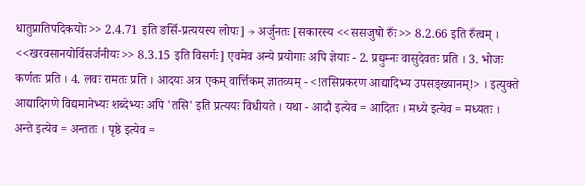धातुप्रातिपदिकयोः>> 2.4.71 इति ङसिँ-प्रत्ययस्य लोपः] → अर्जुनतः [सकारस्य <<ससजुषो रुँः>> 8.2.66 इति रुँत्वम् । <<खरवसानयोर्विसर्जनीयः>> 8.3.15 इति विसर्गः] एवमेव अन्ये प्रयोगाः अपि ज्ञेयाः - 2. प्रद्युम्नः वासुदेवतः प्रति । 3. भोजः कर्णतः प्रति । 4. लवः रामतः प्रति । आदयः अत्र एकम् वार्त्तिकम् ज्ञातव्यम् - <!तसिप्रकरण आद्यादिभ्य उपसङ्ख्यानम्!> । इत्युक्ते आद्यादिगणे विद्यमानेभ्यः शब्देभ्यः अपि 'तसि' इति प्रत्ययः विधीयते । यथा - आदौ इत्येव = आदितः । मध्ये इत्येव = मध्यतः । अन्ते इत्येव = अन्ततः । पृष्ठे इत्येव =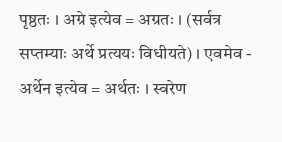पृष्ठतः । अग्रे इत्येव = अग्रतः । (सर्वत्र सप्तम्याः अर्थे प्रत्ययः विधीयते) । एवमेव - अर्थेन इत्येव = अर्थतः । स्वरेण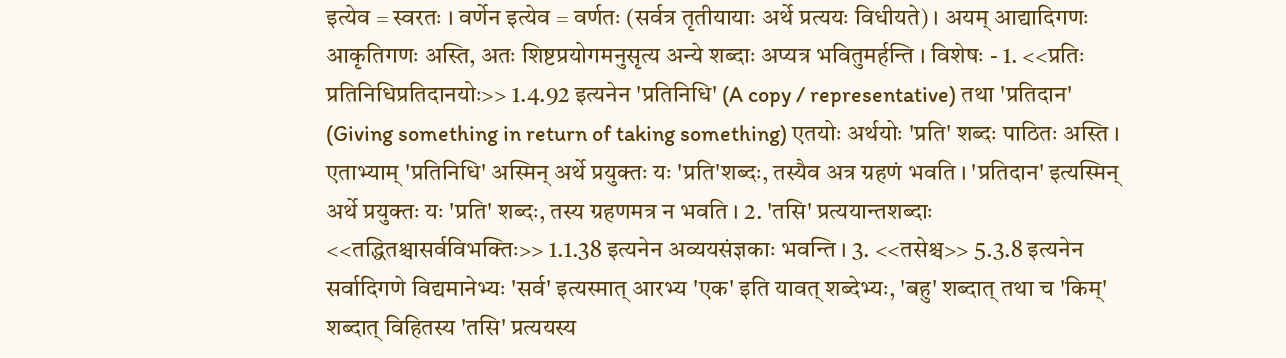इत्येव = स्वरतः । वर्णेन इत्येव = वर्णतः (सर्वत्र तृतीयायाः अर्थे प्रत्ययः विधीयते) । अयम् आद्यादिगणः आकृतिगणः अस्ति, अतः शिष्टप्रयोगमनुसृत्य अन्ये शब्दाः अप्यत्र भवितुमर्हन्ति । विशेषः - 1. <<प्रतिः प्रतिनिधिप्रतिदानयोः>> 1.4.92 इत्यनेन 'प्रतिनिधि' (A copy / representative) तथा 'प्रतिदान' (Giving something in return of taking something) एतयोः अर्थयोः 'प्रति' शब्दः पाठितः अस्ति । एताभ्याम् 'प्रतिनिधि' अस्मिन् अर्थे प्रयुक्तः यः 'प्रति'शब्दः, तस्यैव अत्र ग्रहणं भवति । 'प्रतिदान' इत्यस्मिन् अर्थे प्रयुक्तः यः 'प्रति' शब्दः, तस्य ग्रहणमत्र न भवति । 2. 'तसि' प्रत्ययान्तशब्दाः <<तद्धितश्चासर्वविभक्तिः>> 1.1.38 इत्यनेन अव्ययसंज्ञकाः भवन्ति । 3. <<तसेश्च>> 5.3.8 इत्यनेन सर्वादिगणे विद्यमानेभ्यः 'सर्व' इत्यस्मात् आरभ्य 'एक' इति यावत् शब्देभ्यः, 'बहु' शब्दात् तथा च 'किम्' शब्दात् विहितस्य 'तसि' प्रत्ययस्य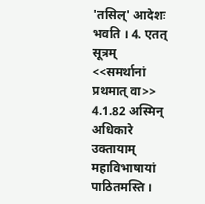'तसिल्' आदेशः भवति । 4. एतत् सूत्रम् <<समर्थानां प्रथमात् वा>> 4.1.82 अस्मिन् अधिकारे उक्तायाम् महाविभाषायां पाठितमस्ति ।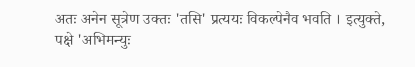अतः अनेन सूत्रेण उक्तः 'तसि' प्रत्ययः विकल्पेनैव भवति । इत्युक्ते, पक्षे 'अभिमन्युः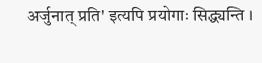अर्जुनात् प्रति' इत्यपि प्रयोगाः सिद्ध्यन्ति ।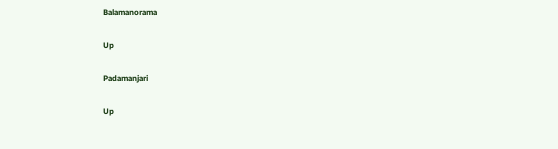Balamanorama

Up

Padamanjari

Up